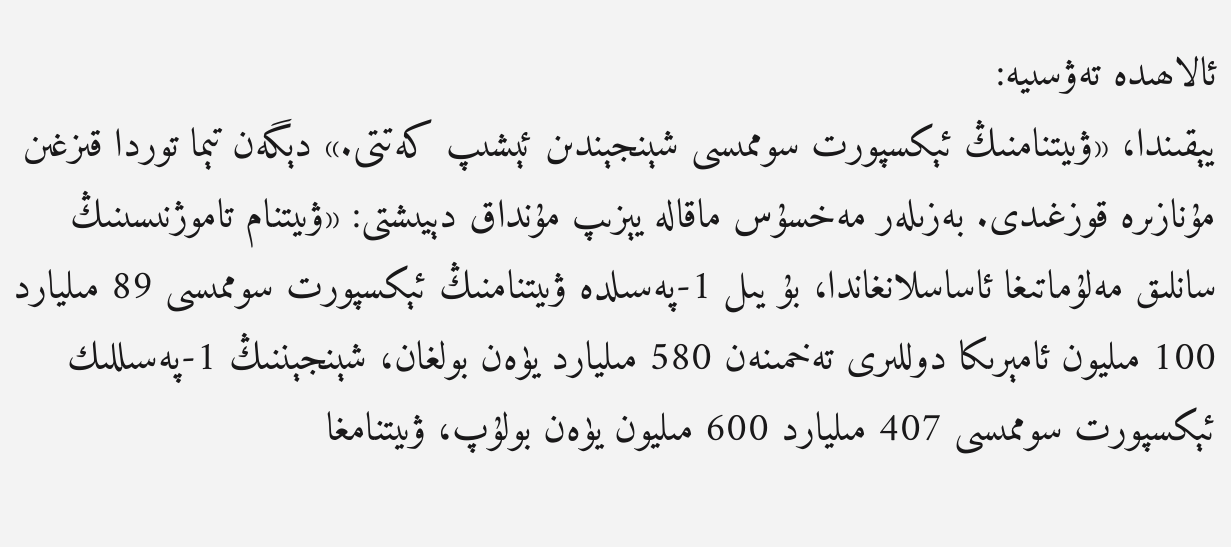ئالاھىدە تەۋسىيە:
يېقىندا، «ۋىيتنامنىڭ ئېكسپورت سوممىسى شېنجېندىن ئېشىپ كەتتى.» دېگەن تېما توردا قىزغىن مۇنازىرە قوزغىدى. بەزىلەر مەخسۇس ماقالە يېزىپ مۇنداق دېيىشتى: «ۋىيتنام تاموژنىسىنىڭ سانلىق مەلۇماتىغا ئاساسلانغاندا، بۇ يىل 1-پەسىلدە ۋىيتنامنىڭ ئېكسپورت سوممىسى 89 مىليارد 100 مىليون ئامېرىكا دوللىرى تەخمىنەن 580 مىليارد يۈەن بولغان، شېنجېننىڭ 1-پەسىللىك ئېكسپورت سوممىسى 407 مىليارد 600 مىليون يۈەن بولۇپ، ۋىيتنامغا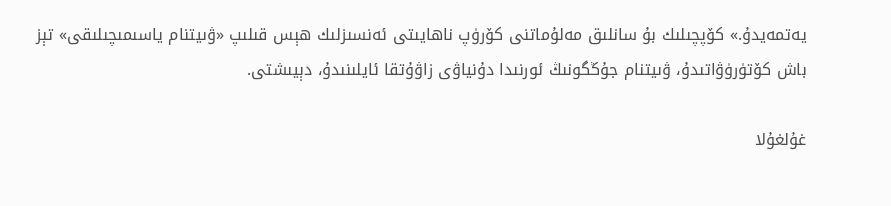يەتمەيدۇ.» كۆپچىلىك بۇ سانلىق مەلۇماتنى كۆرۈپ ناھايىتى ئەنسىزلىك ھېس قىلىپ «ۋىيتنام ياسىمىچىلىقى» تېز باش كۆتۈرۈۋاتىدۇ، ۋىيتنام جۇڭگونىڭ ئورنىدا دۇنياۋى زاۋۇتقا ئايلىنىدۇ، دېيىشتى.

غۇلغۇلا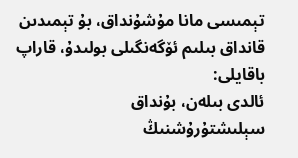تېمىسى مانا مۇشۇنداق، بۇ تېمىدىن قانداق بىلىم ئۆگەنگىلى بولىدۇ، قاراپ باقايلى:
ئالدى بىلەن، بۇنداق سېلىشتۇرۇشنىڭ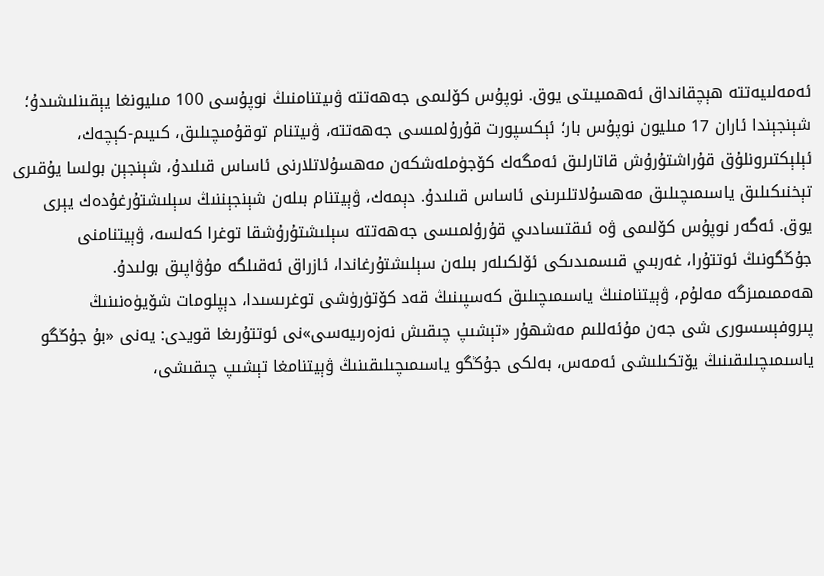ئەمەلىيەتتە ھېچقانداق ئەھمىيىتى يوق. نوپۇس كۆلىمى جەھەتتە ۋىيتنامنىڭ نوپۇسى 100 مىليونغا يېقىنلىشىدۇ؛ شېنجېندا ئاران 17 مىليون نوپۇس بار؛ ئېكسپورت قۇرۇلمىسى جەھەتتە، ۋىيتنام توقۇمىچىلىق، كىيىم-كېچەك، ئېلېكتىرونلۇق قۇراشتۇرۇش قاتارلىق ئەمگەك كۆجۈملەشكەن مەھسۇلاتلارنى ئاساس قىلىدۇ، شېنجېن بولسا يۇقىرى تېخنىكىلىق ياسىمىچىلىق مەھسۇلاتلىرىنى ئاساس قىلىدۇ. دېمەك، ۋېيتنام بىلەن شېنجېننىڭ سېلىشتۇرغۇدەك يېرى يوق. ئەگەر نوپۇس كۆلىمى ۋە ئىقتىسادىي قۇرۇلمىسى جەھەتتە سېلىشتۇرۇشقا توغرا كەلسە، ۋېيتنامنى جۇڭگونىڭ ئوتتۇرا، غەربىي قىسمىدىكى ئۆلكىلەر بىلەن سېلىشتۇرغاندا، ئازراق ئەقىلگە مۇۋاپىق بولىدۇ.
ھەممىمىزگە مەلۇم، ۋېيتنامنىڭ ياسىمىچىلىق كەسپىنىڭ قەد كۆتۈرۈشى توغرىسىدا، دېپلومات شۆيۈەنىنىڭ پىروفېسسورى شى جەن مۇئەللىم مەشھۇر «تېشىپ چىقىش نەزەرىيەسى»نى ئوتتۇرىغا قويدى: يەنى «بۇ جۇڭگو ياسىمىچىلىقىنىڭ يۆتكىلىشى ئەمەس، بەلكى جۇڭگو ياسىمىچىلىقىنىڭ ۋېيتنامغا تېشىپ چىقىشى،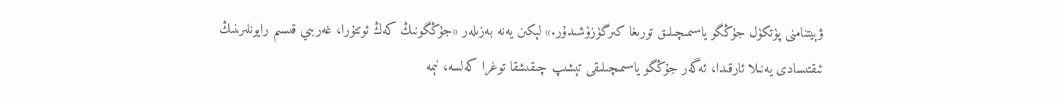ۋېيتنامنى پۈتكۈل جۇڭگو ياسىمىچىلىق تورىغا كىرگۈزۈشىدۇر.» لېكىن يەنە بەزىلەر «جۇڭگونىڭ كەڭ ئوتتۇرا، غەربىي قىسىم رايونلىرىنىڭ ئىقتىسادى يەنىلا ئارقىدا، ئەگەر جۇڭگو ياسىمىچىلىقى تېشىپ چىقىشقا توغرا كەلسە، نېمە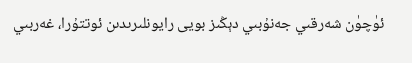ئۈچۈن شەرقىي جەنۇبىي دېڭىز بويى رايونلىرىدىن ئوتتۇرا، غەربىي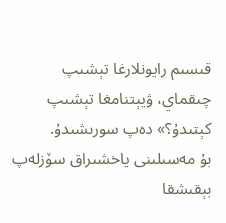قىسىم رايونلارغا تېشىپ چىقماي، ۋيېتنامغا تېشىپ كېتىدۇ؟» دەپ سورىشىدۇ.
بۇ مەسىلىنى ياخشىراق سۆزلەپ بېقىشقا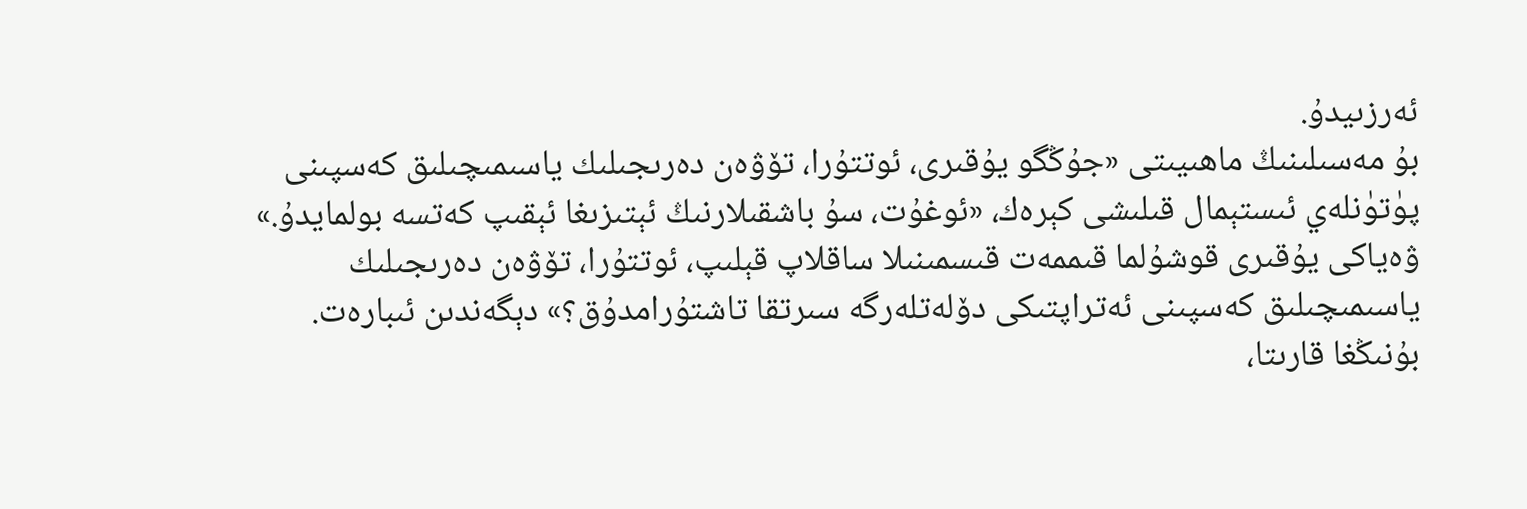ئەرزىيدۇ.
بۇ مەسىلىنىڭ ماھىيىتى «جۇڭگو يۇقىرى، ئوتتۇرا، تۆۋەن دەرىجىلىك ياسىمىچىلىق كەسپىنى پۈتۈنلەي ئىستېمال قىلىشى كېرەك، «ئوغۇت، سۇ باشقىلارنىڭ ئېتىزىغا ئېقىپ كەتسە بولمايدۇ.» ۋەياكى يۇقىرى قوشۇلما قىممەت قىسمىنىلا ساقلاپ قېلىپ، ئوتتۇرا، تۆۋەن دەرىجىلىك ياسىمىچىلىق كەسپىنى ئەتراپتىكى دۆلەتلەرگە سىرتقا تاشتۇرامدۇق؟» دېگەندىن ئىبارەت.
بۇنىڭغا قارىتا،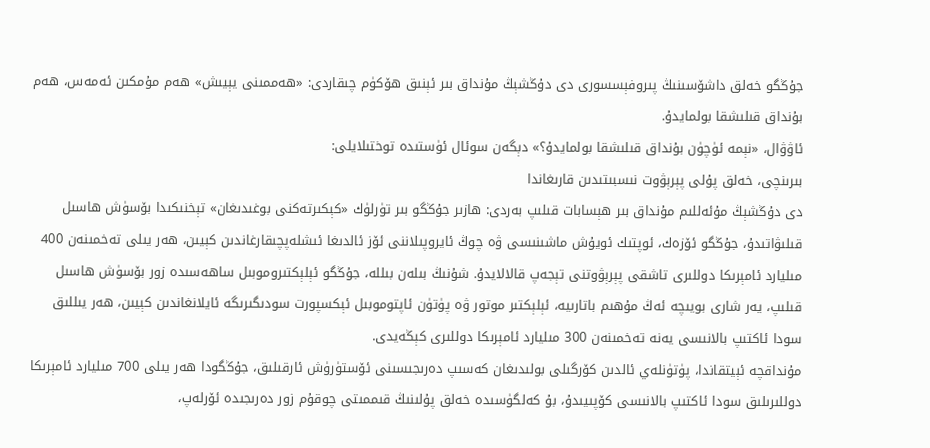جۇڭگو خەلق داشۆسىنىڭ پىروفېسسورى دى دۇڭشېڭ مۇنداق بىر ئېنىق ھۆكۈم چىقاردى: «ھەممىنى يېيىش» ھەم مۇمكىن ئەمەس، ھەم بۇنداق قىلىشقا بولمايدۇ.
ئاۋۋال، «نېمە ئۈچۈن بۇنداق قىلىشقا بولمايدۇ؟» دېگەن سوئال ئۈستىدە توختىلايلى:
بىرىنچى، خەلق پۇلى پېرېۋوت نىسبىتىدىن قارىغاندا
دى دۇڭشېڭ مۇئەللىم مۇنداق بىر ھېسابات قىلىپ بەردى: ھازىر جۇڭگو بىر تۈرلۈك «كېكىرتەكنى بوغىدىغان» تېخنىكىدا بۆسۈش ھاسىل قىلىۋاتىدۇ، جۇڭگو ئۆزەك، ئوپتىك ئويۇش ماشىنىسى ۋە چوڭ ئايروپىلاننى ئۆز ئالدىغا ئىشلەپچىقارغاندىن كېيىن، ھەر يىلى تەخمىنەن 400 مىليارد ئامېرىكا دوللىرى تاشقى پېرېۋوتنى تېجەپ قالالايدۇ. شۇنىڭ بىلەن بىللە، جۇڭگو ئېلېكتىروموبىل ساھەسىدە زور بۆسۈش ھاسىل قىلىپ، يەر شارى بويىچە ئەڭ مۇھىم باتارىيە، ئېلېكتىر موتور ۋە پۈتۈن ئاپتوموبىل ئېكسپورت سودىگىرىگە ئايلانغاندىن كېيىن، ھەر يىللىق سودا ئاكتىپ بالانىسى يەنە تەخمىنەن 300 مىليارد ئامېرىكا دوللىرى كېڭەيدى.
مۇنداقچە ئېيتقاندا، پۈتۈنلەي ئالدىن كۆرگىلى بولىدىغان كەسىپ دەرىجىسىنى ئۆستۈرۈش ئارقىلىق، جۇڭگودا ھەر يىلى 700 مىليارد ئامېرىكا دوللىرىلىق سودا ئاكتىپ بالانىسى كۆپىيىدۇ، بۇ كەلگۈسىدە خەلق پۇلىنىڭ قىممىتى چوقۇم زور دەرىجىدە ئۆرلەپ،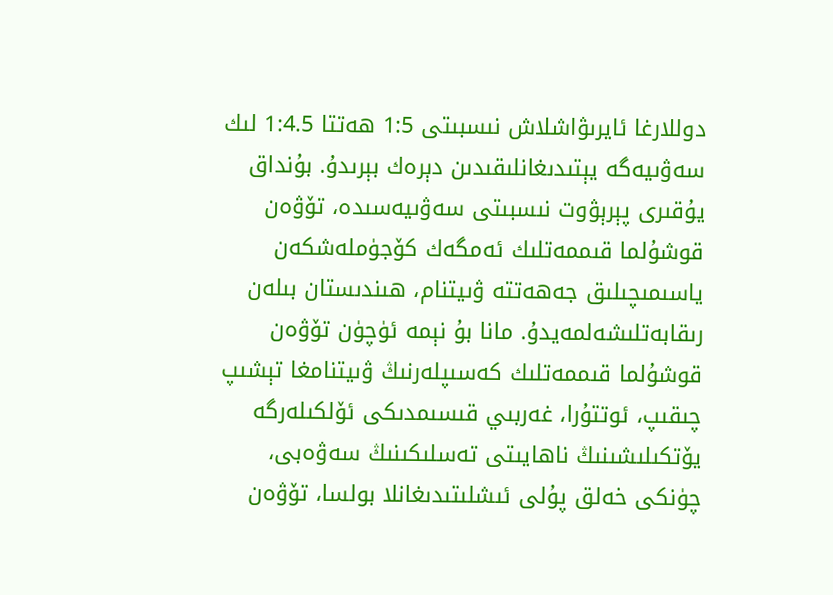دوللارغا ئايرىۋاشلاش نىسبىتى 1:5 ھەتتا 1:4.5 لىك سەۋىيەگە يېتىدىغانلىقىدىن دېرەك بېرىدۇ. بۇنداق يۇقىرى پېرېۋوت نىسبىتى سەۋىيەسىدە، تۆۋەن قوشۇلما قىممەتلىك ئەمگەك كۆجۈملەشكەن ياسىمىچىلىق جەھەتتە ۋىيتنام، ھىندىستان بىلەن رىقابەتلىشەلمەيدۇ. مانا بۇ نېمە ئۈچۈن تۆۋەن قوشۇلما قىممەتلىك كەسىپلەرنىڭ ۋىيتنامغا تېشىپ چىقىپ، ئوتتۇرا، غەربىي قىسىمدىكى ئۆلكىلەرگە يۆتكىلىشىنىڭ ناھايىتى تەسلىكىنىڭ سەۋەبى، چۈنكى خەلق پۇلى ئىشلىتىدىغانلا بولسا، تۆۋەن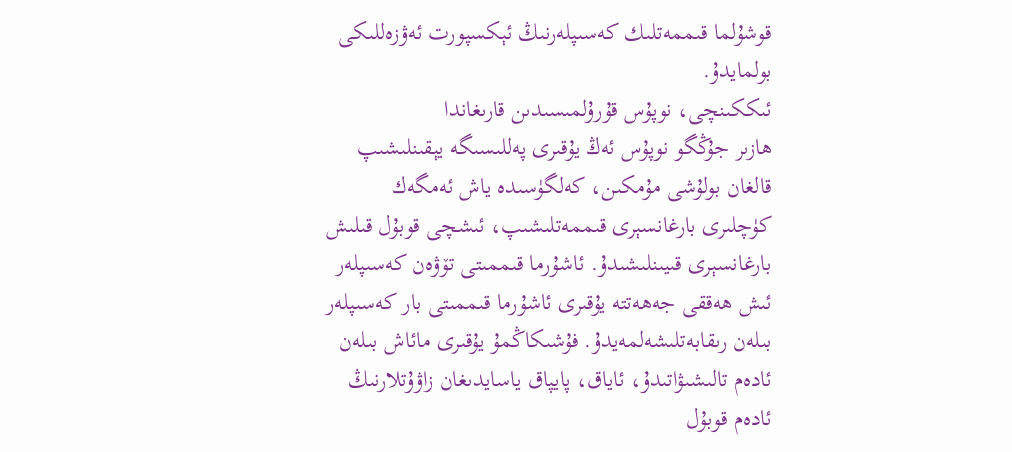قوشۇلما قىممەتلىك كەسىپلەرنىڭ ئېكسپورت ئەۋزەللىكى بولمايدۇ.
ئىككىنچى، نوپۇس قۇرۇلمىسىدىن قارىغاندا
ھازىر جۇڭگو نوپۇس ئەڭ يۇقىرى پەللىسىگە يېقىنلىشىپ قالغان بولۇشى مۇمكىن، كەلگۈسىدە ياش ئەمگەك كۈچلىرى بارغانسېرى قىممەتلىشىپ، ئىشچى قوبۇل قىلىش بارغانسېرى قىيىنلىشىدۇ. ئاشۇرما قىممىتى تۆۋەن كەسىپلەر ئىش ھەققى جەھەتتە يۇقىرى ئاشۇرما قىممىتى بار كەسىپلەر بىلەن رىقابەتلىشەلمەيدۇ. فۇشىكاڭمۇ يۇقىرى مائاش بىلەن ئادەم تالىشىۋاتىدۇ، ئاياق، پايپاق ياسايدىغان زاۋۇتلارنىڭ ئادەم قوبۇل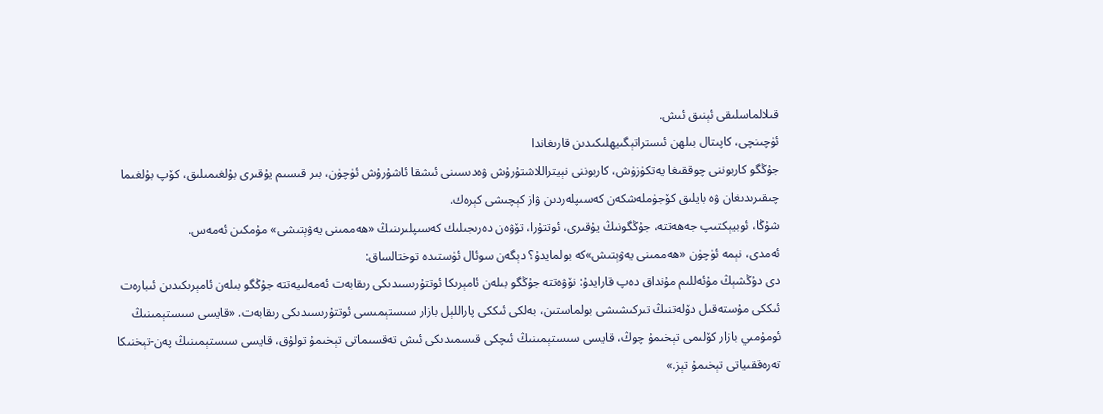قىلالماسلىقى ئېنىق ئىش.
ئۈچىنچى، كاپىتال بىلهن ئىستراتېگىيهلىكىدىن قارىغاندا
جۇڭگو كاربوننى چوققىغا يەتكۈزۈش، كاربوننى نېيتراللاشتۇرۇش ۋەدىسىنى ئىشقا ئاشۇرۇش ئۈچۈن، بىر قىسىم يۇقىرى بۇلغىمىلىق، كۆپ بۇلغىما چىقىرىدىغان ۋە بايلىق كۆجۈملەشكەن كەسىپلەردىن ۋاز كېچىشى كېرەك.
شۇڭا، ئوبيېكتىپ جەھەتتە، جۇڭگونىڭ يۇقىرى، ئوتتۇرا، تۆۋەن دەرىجىلىك كەسىپلىرىنىڭ «ھەممىنى يەۋېتىشى» مۇمكىن ئەمەس.
ئەمدى، نېمە ئۈچۈن «ھەممىنى يەۋېتىش»كە بولمايدۇ؟ دېگەن سوئال ئۈستىدە توختالساق:
دى دۇڭشېڭ مۇئەللىم مۇنداق دەپ قارايدۇ: نۆۋەتتە جۇڭگو بىلەن ئامېرىكا ئوتتۇرىسىدىكى رىقابەت ئەمەلىيەتتە جۇڭگو بىلەن ئامېرىكىدىن ئىبارەت ئىككى مۇستەقىل دۆلەتنىڭ تىركىشىشى بولماستىن، بەلكى ئىككى پاراللېل بازار سىستېمىسى ئوتتۇرىسىدىكى رىقابەت. «قايسى سىستېمىنىڭ ئومۇمىي بازار كۆلىمى تېخىمۇ چوڭ، قايسى سىستېمىنىڭ ئىچكى قىسمىدىكى ئىش تەقسىماتى تېخىمۇ تولۇق، قايسى سىستېمىنىڭ پەن-تېخنىكا تەرەققىياتى تېخىمۇ تېز.»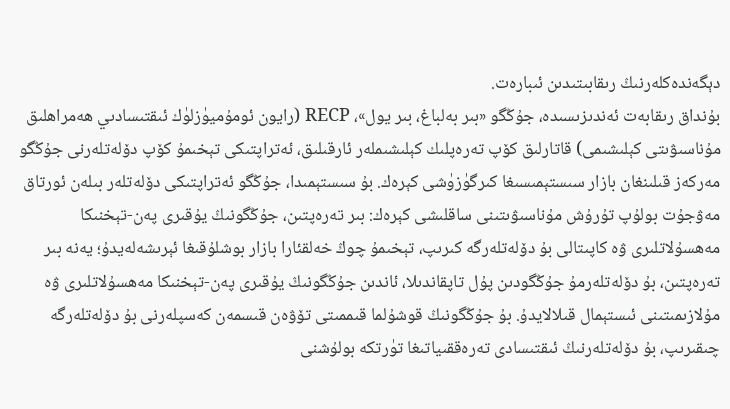دېگەندەكلەرنىڭ رىقابىتىدىن ئىبارەت.
بۇنداق رىقابەت ئەندىزىسىدە، جۇڭگو «بىر بەلباغ، بىر يول»، RECP (رايون ئومۇميۈزلۈك ئىقتىسادىي ھەمراھلىق مۇناسىۋىتى كېلىشىمى) قاتارلىق كۆپ تەرەپلىك كېلىشىملەر ئارقىلىق، ئەتراپتىكى تېخىمۇ كۆپ دۆلەتلەرنى جۇڭگو مەركەز قىلىنغان بازار سىستېمىسىغا كىرگۈزۈشى كېرەك. بۇ سىستېمىدا، جۇڭگو ئەتراپتىكى دۆلەتلەر بىلەن ئورتاق مەۋجۇت بولۇپ تۇرۇش مۇناسىۋىتىنى ساقلىشى كېرەك: بىر تەرەپتىن، جۇڭگونىڭ يۇقىرى پەن-تېخنىكا مەھسۇلاتلىرى ۋە كاپىتالى بۇ دۆلەتلەرگە كىرىپ، تېخىمۇ چوڭ خەلقئارا بازار بوشلۇقىغا ئېرىشەلەيدۇ؛ يەنە بىر تەرەپتىن، بۇ دۆلەتلەرمۇ جۇڭگودىن پۇل تاپقاندىلا، ئاندىن جۇڭگونىڭ يۇقىرى پەن-تېخنىكا مەھسۇلاتلىرى ۋە مۇلازىمىتىنى ئىستېمال قىلالايدۇ. بۇ جۇڭگونىڭ قوشۇلما قىممىتى تۆۋەن قىسمەن كەسپلەرنى بۇ دۆلەتلەرگە چىقىرىپ، بۇ دۆلەتلەرنىڭ ئىقتىسادى تەرەققىياتىغا تۈرتكە بولۇشنى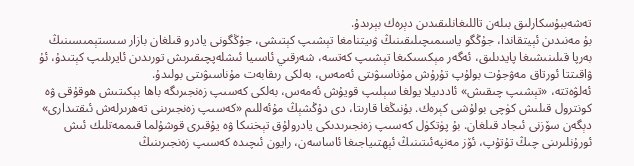تەشەببۇسكارلىق بىلەن تاللىغانلىقىدىن دېرەك بېرىدۇ.
بۇ مەنىدىن ئېيتقاندا، جۇڭگو ياسىمىچىلىقىنىڭ ۋىيتنامغا تېشىپ كېتىشى، جۇڭگونى يادرو قىلغان بازار سىستېمىسىنىڭ بەرپا قىلىنىشىغا پايدىلىق، ئەگەر مېكسىكىغا تېشىپ كەتسە، شەرقىي ئاسىيا ئىشلەپچىقىرىش تورىدىن ئايرىلىپ كېتىدۇ، ئۇ ۋاقىتتا ئورتاق مەۋجۇت بولۇپ تۇرۇش مۇناسىۋىتى ئەمەس، بەلكى رىقابەت مۇناسىۋىتى بولىدۇ.
ئەلۋەتتە، «تېشىپ چىقىش» ئاددىيلا يولغا سېلىپ قويۇش ئەمەس، بەلكى كەسىپ زەنجىرىگە باھا بېكىتىش ھوقۇقى ۋە كونترول قىلىش كۈچى بولۇشى كېرەك. بۇنىڭغا قارىتا، دى دۇڭشېڭ مۇئەللىم «كەسىپ زەنجىرىنى تەھرىرلەش ئىقتىدارى» دېگەن سۆزنى ئىجاد قىلغان. بۇ پۈتكۈل كەسىپ زەنجىرىدىكى يادرولۇق تېخنىكا ۋە يۇقىرى قوشۇلما قىممەتلىك ئىش ئورۇنلىرىنى چىڭ تۇتۇپ، ئۆز مەنپەئىتىنىڭ ئېھتىياجىغا ئاساسەن، رايون ئىچىدە كەسىپ زەنجىرىنىڭ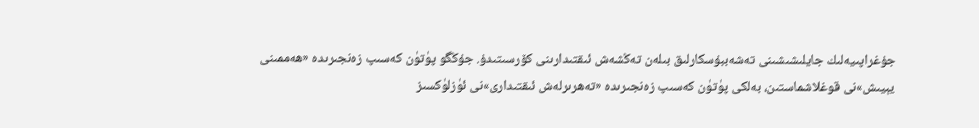جۇغراپىيەلىك جايلىشىشىنى تەشەببۇسكارلىق بىلەن تەڭشەش ئىقتىدارىنى كۆرسىتىدۇ. جۇڭگو پۈتۈن كەسىپ زەنجىرىدە «ھەممىنى يېيىش»نى قوغلاشماستىن، بەلكى پۈتۈن كەسىپ زەنجىرىدە «تەھرىرلەش ئىقتىدارى»نى ئۈزلۈكسىز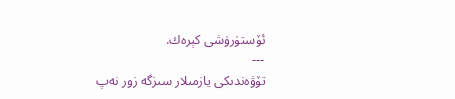ئۆستۈرۈشى كېرەك.
---
تۆۋەندىكى يازمىلار سىزگە زور نەپ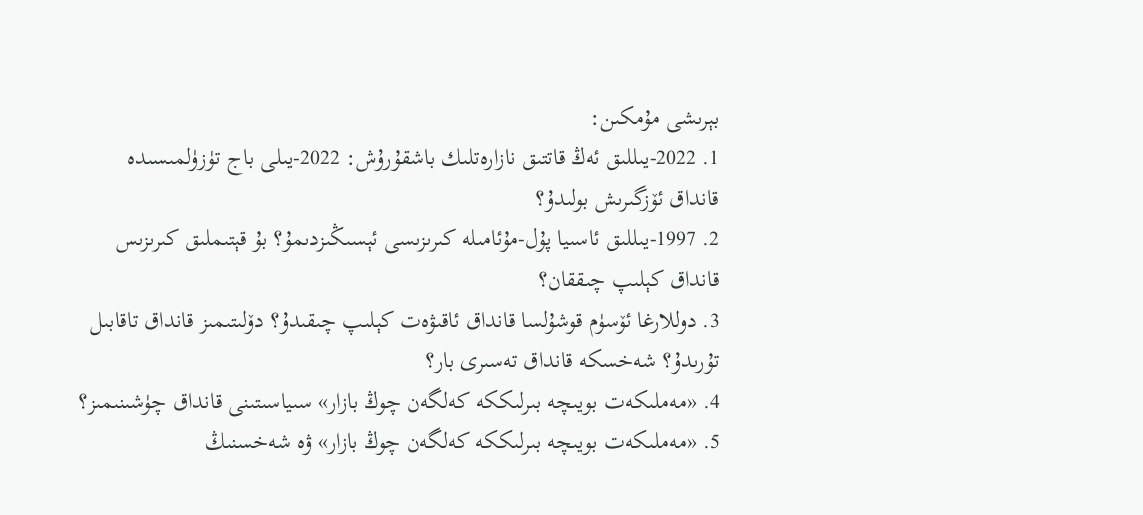بېرىشى مۇمكىن:
1. 2022-يىللىق ئەڭ قاتتىق نازارەتلىك باشقۇرۇش: 2022-يىلى باج تۈزۈلمىسىدە قانداق ئۆزگىرىش بولىدۇ؟
2. 1997-يىللىق ئاسىيا پۇل-مۇئامىلە كىرىزىسى ئېسىڭىزدىمۇ؟ بۇ قېتىملىق كىرىزىس قانداق كېلىپ چىققان؟
3. دوللارغا ئۆسۈم قوشۇلسا قانداق ئاقىۋەت كېلىپ چىقىدۇ؟ دۆلىتىمىز قانداق تاقابىل تۇرىدۇ؟ شەخسكە قانداق تەسىرى بار؟
4. «مەملىكەت بويىچە بىرلىككە كەلگەن چوڭ بازار» سىياسىتىنى قانداق چۈشىنىمىز؟
5. «مەملىكەت بويىچە بىرلىككە كەلگەن چوڭ بازار» ۋە شەخسنىڭ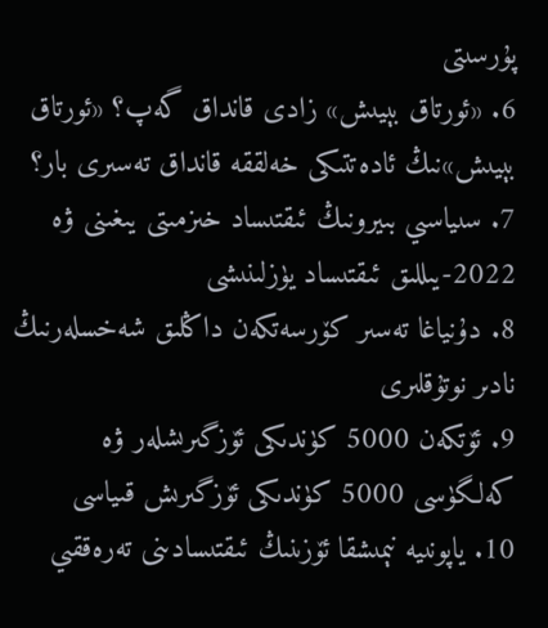پۇرسىتى
6. «ئورتاق بېيىش» زادى قانداق گەپ؟ «ئورتاق بېيىش»نىڭ ئادەتتىكى خەلققە قانداق تەسىرى بار؟
7. سىياسىي بىيرونىڭ ئىقتىساد خىزمىتى يىغىنى ۋە 2022-يىللىق ئىقتىساد يۈزلىنىشى
8. دۇنياغا تەسىر كۆرسەتكەن داڭلىق شەخسلەرنىڭ نادىر نوتۇقلىرى
9. ئۆتكەن 5000 كۈندىكى ئۆزگىرىشلەر ۋە كەلگۈسى 5000 كۈندىكى ئۆزگىرىش قىياسى
10. ياپونىيە نېمىشقا ئۆزىنىڭ ئىقتىسادىنى تەرەققىي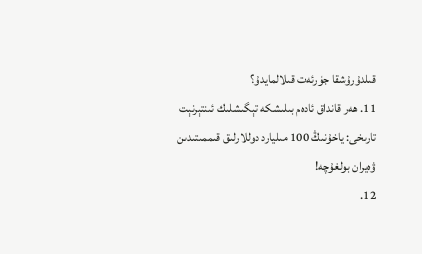قىلدۇرۇشقا جۈرئەت قىلالمايدۇ؟
11. ھەر قانداق ئادەم بىلىشكە تېگىشلىك ئىنتېرنېت تارىخى: ياخۇنىڭ 100 مىليارد دوللارلىق قىممىتىدىن ۋەيران بولغۇچە!
12.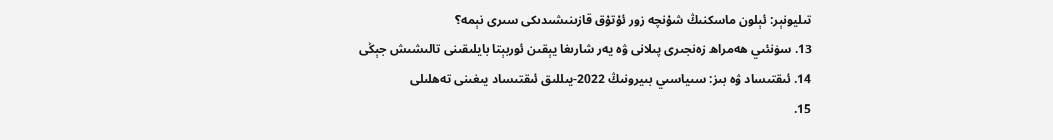تىليونېر: ئېلون ماسكنىڭ شۇنچە زور ئۇتۇق قازىنىشىدىكى سىرى نېمە؟
13. سۈنئىي ھەمراھ زەنجىرى پىلانى ۋە يەر شارىغا يېقىن ئوربېتا بايلىقىنى تالىشىش جېڭى
14. ئىقتىساد ۋە بىز: سىياسىي بىيرونىڭ 2022-يىللىق ئىقتىساد يىغىنى تەھلىلى
15.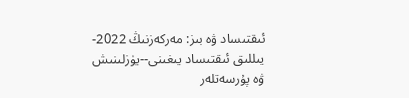ئىقتىساد ۋە بىز: مەركەزنىڭ 2022-يىللىق ئىقتىساد يىغىنى--يۈزلىنىش ۋە پۇرسەتلەر